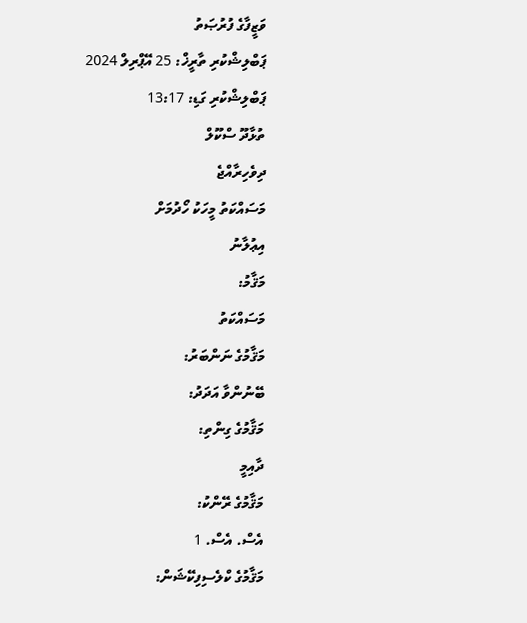ވަޒީފާގެ ފުރުޞަތު
ޕަބްލިޝްކުރި ތާރީޚް: 25 އޭޕްރިލް 2024
ޕަބްލިޝްކުރި ގަޑި: 13:17
ތުޅާދޫ ސްކޫލް
ދިވެހިރާއްޖެ
މަސައްކަތު މީހަކު ހޯދުމަށް
އިޢުލާނު
މަޤާމު:
މަސައްކަތު
މަޤާމުގެ ނަންބަރު:
ބޭނުންވާ އަދަދު:
މަޤާމުގެ ގިންތި:
ދާއިމީ
މަޤާމުގެ ރޭންކު:
އެސް. އެސް. 1
މަޤާމުގެ ކްލެސިފިކޭޝަން: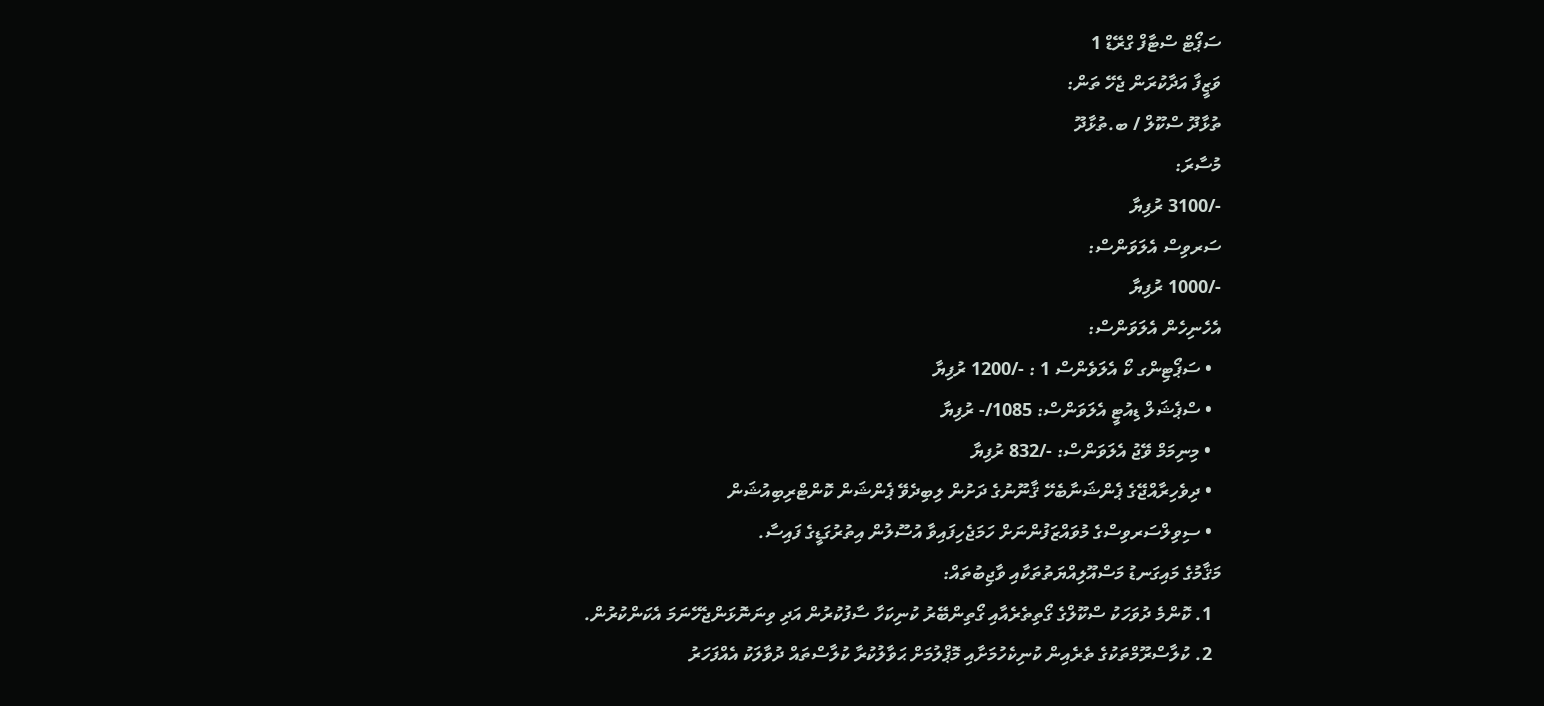ސަޕޯޓް ސްޓާފް ގްރޭޑް 1
ވަޒީފާ އަދާކުރަން ޖެހޭ ތަން:
ތުޅާދޫ ސްކޫލް / ބ.ތުޅާދޫ
މުސާރަ:
-/3100 ރުފިޔާ
ސަރވިސް އެލަވަންސް:
-/1000 ރުފިޔާ
އެހެނިހެން އެލަވަންސް:
  • ސަޕޯޓިންގ ކޯ އެލަވެންސް 1 : -/1200 ރުފިޔާ
  • ސްޕެޝަލް ޑިއުޓީ އެލަވަންސް: 1085/- ރުފިޔާ
  • މިނިމަމް ވޭޖު އެލަވަންސް: -/832 ރުފިޔާ
  • ދިވެހިރާއްޖޭގެ ޕެންޝަނާބެހޭ ޤާނޫނުގެ ދަށުން ލިބިދެވޭ ޕެންޝަން ކޮންޓްރިބިއުޝަން
  • ސިވިލްސަރވިސްގެ މުވައްޒަފުންނަށް ހަމަޖެހިފައިވާ އުސޫލުން އިތުރުގަޑީގެ ފައިސާ.
މަޤާމުގެ މައިގަނޑު މަސްއޫލިއްޔަތުތަކާއި ވާޖިބުތައް:
  1. ކޮންމެ ދުވަހަކު ސްކޫލްގެ ގޯތިތެރެއާއި ގޯތިންބޭރު ކުނިކަހާ ސާފުކުރުން އަދި ވިނަނޮޅަންޖެހޭނަމަ އެކަންކުރުން.
  2. ކުލާސްރޫމްތަކުގެ ތެރެއިން ކުނިކެހުމަށާއި މޮޕްލުމަށް ޙަވާލުކުރާ ކުލާސްތައް ދުވާލަކު އެއްފަހަރު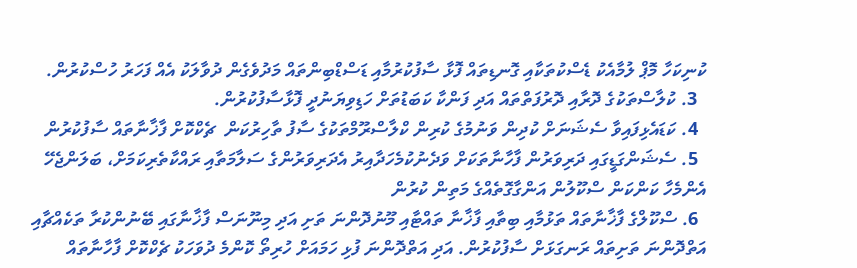ކުނިކަހާ މޮޕް ލުމާއެކު ޑެސްކުތަކާއި ގޮނޑިތައް ފޮޅާ ސާފުކުރުމާއި ޑަސްޑްބިންތައް މަދުވެގެން ދުވާލަކު އެއް ފަހަރު ހުސްކުރުން.
  3. ކުލާސްތަކުގެ ދޮރާއި ދޮރުފަތްތައް އަދި ފަންކާ ކަބަޑުތަށް ހަޑިވިޔަނުދީ ފޮޅާސާފުކުރުން.
  4. ކަޑައެޅިފައިވާ ސެޝަނަށް ކުދިން ވަނުމުގެ ކުރިން ކްލާސްރޫމްތަކުގެ ސާފު ތާހިރުކަން  ޗެކްކޮށް ފާޚާނާތައް ސާފުކުރުން
  5. ސެޝަންގަޑީގައި ދަރިވަރުން ފާހާނާތަކަށް ވަދެނުކުމެހަދާއިރު އެދަރިވަރުންގެ ސަލާމަތާއި ރައްކާތެރިކަމަށް، ބަލަންޖެހޭ އެންމެހާ ކަންކަން ސްކޫލުން އަންގާގޮތެއްގެ މަތިން ކުރުން
  6. ސްކޫލްގެ ފާޚާނާތައް ތަޅުމާއި ބިތާއި ފާޚާނާ ތައްޓާއި މޫނުދޮންނަ ތަށި އަދި މިނޫނަސް ފާޚާނާގައި ބޭނުންކުރާ ތަކެއްޗާއި އަތްދޮންނަ ތަށިތައް ރަނގަޅަށް ސާފުކުރުން. އަދި އަތްދޮންނަ ފުޅި ހަމައަށް ހުރިތޯ ކޮންމެ ދުވަހަކު ޗެކްކޮށް ފާހާނާތައް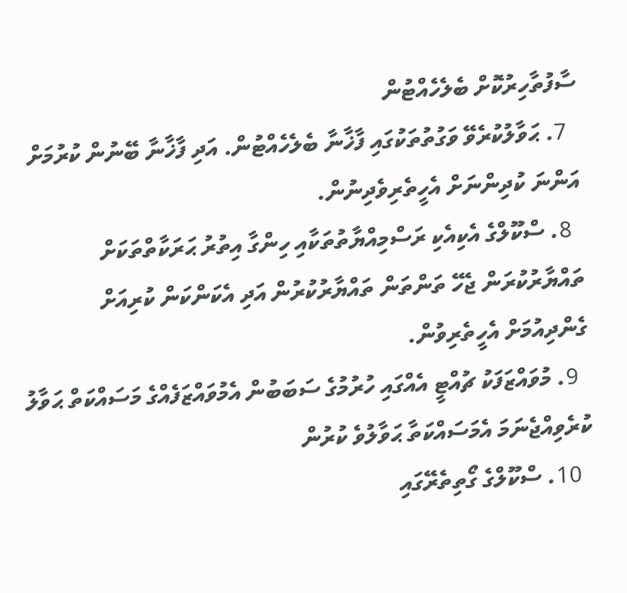ސާފުތާހިރުކޮށް ބެލެހެއްޓުން
  7. ޙަވާލުކުރެވޭ ވަގުތުތަކުގައި ފާޚާނާ ބެލެހެއްޓުން. އަދި ފާޚާނާ ބޭނުން ކުރުމަށް އަންނަ ކުދިންނަށް އެހީތެރިވެދިނުން.
  8. ސްކޫލްގެ އެކިއެކި ރަސްމިއްޔާތުތަކާއި ހިންގާ އިތުރު ޙަރަކާތްތަކަށް ތައްޔާރުކުރަން ޖެހޭ ތަންތަން ތައްޔާރުކުރުން އަދި އެކަންކަން ކުރިއަށް ގެންދިއުމަށް އެހީތެރިވުން.
  9. މުވައްޒަފަކު ޗުއްޓީ އެއްގައި ހުރުމުގެ ސަބަބުން އެމުވައްޒަފެއްގެ މަސައްކަތް ޙަވާލު ކުރެވިއްޖެނަމަ އެމަސައްކަތާ ޙަވާލުވެ ކުރުން
  10. ސްކޫލްގެ ގޯތިތެރޭގައި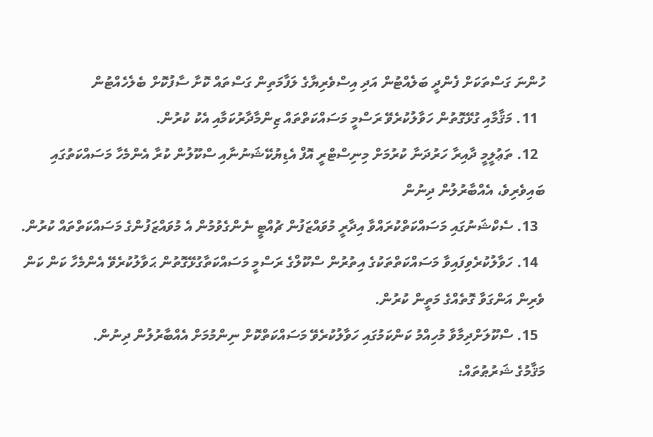ހުންނަ ގަސްތަކަށް ފެންދީ ބަލެއްޓުން އަދި އިސްވެރިޔާގެ ލަފާމަތިން ގަސްތައް ކޮށާ ސާފުކޮށް ބެލެހެއްޓުން
  11. މަޤާމާއި ގުޅޭގޮތުން ހަވާލުކުރެވޭ ރަސްމީ މަސައްކަތްތައް ޒިންމާދާރުކަމާއި އެކު ކުރުން.
  12. ތަޢުލީމީ ދާއިރާ ހަރުދަނާ ކުރުމަށް މިނިސްޓްރީ އޮފް އެޑިޔުކޭޝަނުނާއި ސްކޫލުން ކުރާ އެންމެހާ މަސައްކަތުގައި ބައިވެރިވެ، އެއްބާރުލުން ދިނުން
  13. ސެކްޝަނުގައި މަސައްކަތްކުރައްވާ އިދާރީ މުވައްޒަފުން ޗުއްޓީ ނެންގެވުމުން އެ މުވައްޒަފުންގެ މަސައްކަތްތައް ކުރުން.
  14. ހަވާލުކުރެވިފައިވާ މަސައްކަތްތަކުގެ އިތުރުން ސްކޫލްގެ ރަސްމީ މަސައްކަތާގުޅޭގޮތުން ޙަވާލުކުރެވޭ އެންމެހާ ކަން ކަން ވެރިން އަންގަވާ ގޮތެއްގެ މަތީން ކުރުން.
  15. ސްކޫލަށްދިމާވާ މުހިއްމު ކަންކަމުގައި ހަވާލުކުރެވޭ މަސައްކަތްކޮށް ނިންމުމަށް އެއްބާރުލުން ދިނުން.
މަޤާމުގެ ޝަރުޠުތައް: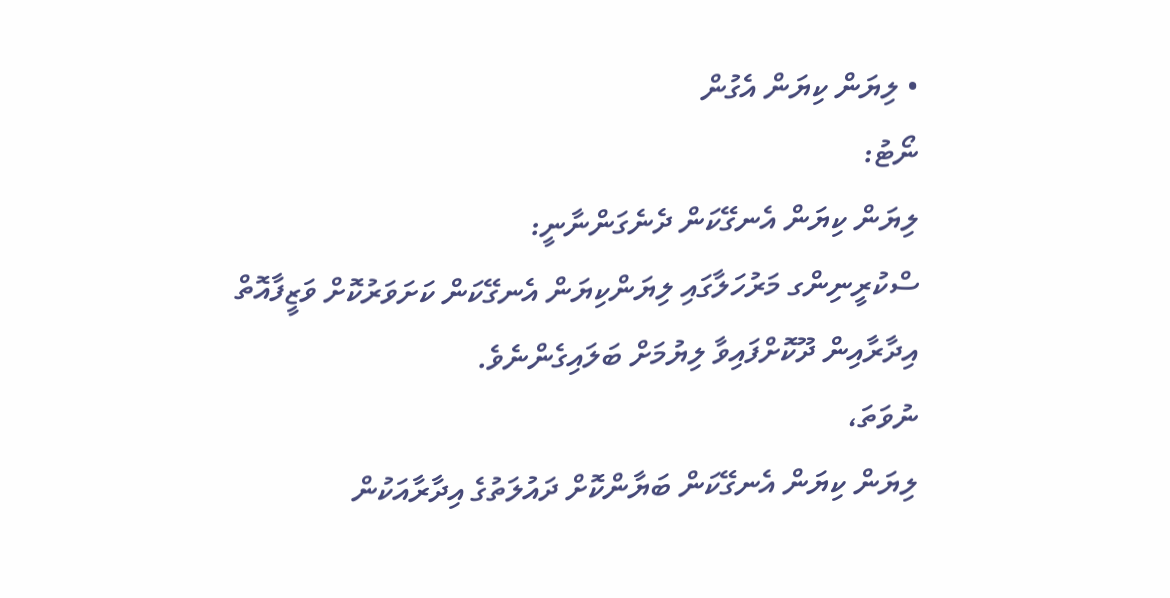• ލިޔަން ކިޔަން އެގުން
ނޯޓު:
ލިޔަން ކިޔަން އެނގޭކަން ދެނެގަންނާނީ:
ސްކުރީނިންގ މަރުހަލާގައި ލިޔަންކިޔަން އެނގޭކަން ކަށަވަރުކޮށް ވަޒީފާއޮތް އިދާރާއިން ދޫކޮށްފައިވާ ލިޔުމަށް ބަލައިގެންނެވެ.
ނުވަތަ،
ލިޔަން ކިޔަން އެނގޭކަން ބަޔާންކޮށް ދައުލަތުގެ އިދާރާއަކުން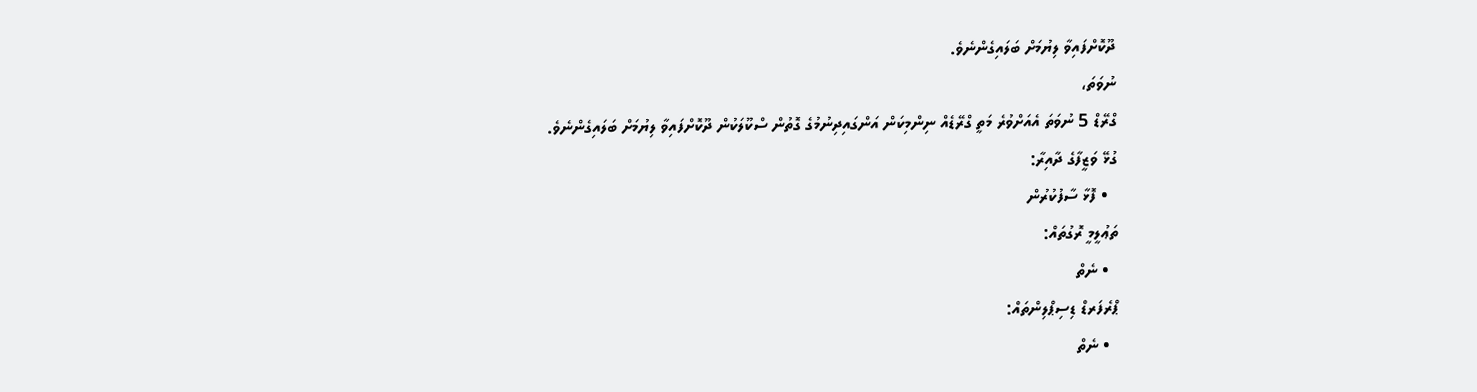ދޫކޮށްފައިވާ ލިޔުމަށް ބަލައިގެންނެވެ.
ނުވަތަ،
ގްރޭޑް 5 ނުވަތަ އެއަށްވުރެ މަތީ ގްރޭޑެއް ނިންމިކަން އަންގައިދިނުމުގެ ގޮތުން ސްކޫލަކުން ދޫކޮށްފައިވާ ލިޔުމަށް ބަލައިގެންނެވެ.
ގުޅޭ ވަޒީފާގެ ދާއިރާ:
  • ފޮޅާ ސާފުކުރުން
ތަޢުލީމީ ރޮގުތައް:
  • ނެތް
ޕްރެފަރޑް ޑިސިޕްލިންތައް:
  • ނެތް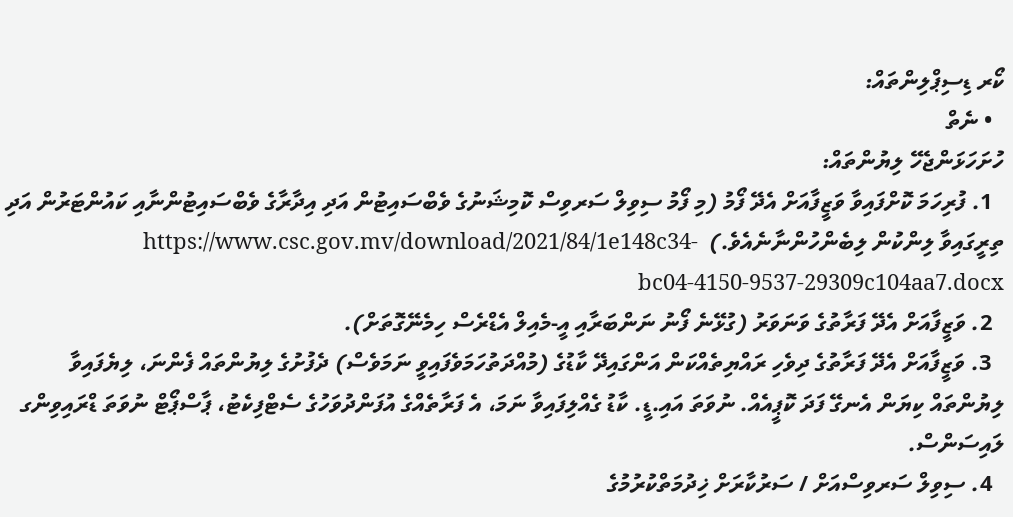ކޯރ ޑިސިޕްލިންތައް:
  • ނެތް
ހުށަހަޅަންޖެހޭ ލިޔުންތައް:
  1. ފުރިހަމަ ކޮށްފައިވާ ވަޒީފާއަށް އެދޭ ފޯމު (މި ފޯމު ސިވިލް ސަރވިސް ކޮމިޝަނުގެ ވެބްސައިޓުން އަދި އިދާރާގެ ވެބްސައިޓުންނާއި ކައުންޓަރުން އަދި ތިރީގައިވާ ލިންކުން ލިބެންހުންނާނެއެވެ.)  https://www.csc.gov.mv/download/2021/84/1e148c34-bc04-4150-9537-29309c104aa7.docx
  2. ވަޒީފާއަށް އެދޭ ފަރާތުގެ ވަނަވަރު (ގުޅޭނެ ފޯނު ނަންބަރާއި އީ-މެއިލް އެޑްރެސް ހިމެނޭގޮތަށް).
  3. ވަޒީފާއަށް އެދޭ ފަރާތުގެ ދިވެހި ރައްޔިތެއްކަން އަންގައިދޭ ކާޑުގެ (މުއްދަތުހަމަވެފައިވީ ނަމަވެސް) ދެފުށުގެ ލިޔުންތައް ފެންނަ، ލިޔެފައިވާ ލިޔުންތައް ކިޔަން އެނގޭ ފަދަ ކޮޕީއެއް. ނުވަތަ އައި.ޑީ. ކާޑު ގެއްލިފައިވާ ނަމަ، އެ ފަރާތެއްގެ އުފަންދުވަހުގެ ސެޓްފިކެޓު، ޕާސްޕޯޓް ނުވަތަ ޑްރައިވިންގ ލައިސަންސް.
  4. ސިވިލް ސަރވިސްއަށް / ސަރުކާރަށް ޚިދުމަތްކުރުމުގެ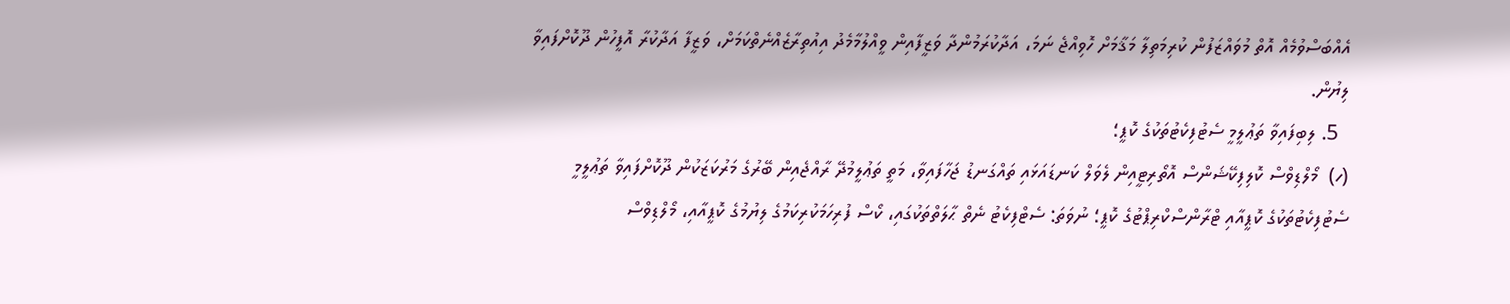އެއްބަސްވުމެއް އޮތް މުވައްޒަފުން ކުރިމަތިލާ މަޤާމަށް ހޮވިއްޖެ ނަމަ، އަދާކުރަމުންދާ ވަޒީފާއިން ވީއްލުމާމެދު އިއުތިރާޒެއްނެތްކަމަށް، ވަޒީފާ އަދާކުރާ އޮފީހުން ދޫކޮށްފައިވާ ލިޔުން.
  5. ލިބިފައިވާ ތަޢުލީމީ ސެޓުފިކެޓުތަކުގެ ކޮޕީ؛
(ހ)  މޯލްޑިވްސް ކޮލިފިކޭޝަންސް އޮތޯރިޓީއިން ލެވަލް ކަނޑައަޅައި ތައްގަނޑު ޖަހާފައިވާ، މަތީ ތަޢުލީމުދޭ ރާއްޖެއިން ބޭރުގެ މަރުކަޒަކުން ދޫކޮށްފައިވާ ތަޢުލީމީ ސެޓުފިކެޓުތަކުގެ ކޮޕީއާއި ޓްރާންސްކްރިޕްޓުގެ ކޮޕީ؛ ނުވަތަ: ސެޓްފިކެޓު ނެތް ޙާލަތްތަކުގައި، ކޯސް ފުރިހަމަކުރިކަމުގެ ލިޔުމުގެ ކޮޕީއާއި، މޯލްޑިވްސް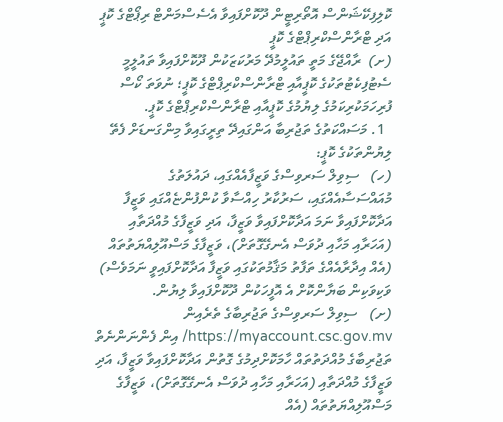ކޮލިފިކޭޝަންސް އޮތޯރިޓީން ދޫކޮށްފައިވާ އެސެސްމަންޓް ރިޕޯޓްގެ ކޮޕީ އަދި ޓްރާންސްކްރިޕްޓްގެ ކޮޕީ
(ށ)  ރާއްޖޭގެ މަތީ ތައުލީމުދޭ މަރުކަޒަކުން ދޫކޮށްފައިވާ ތައުލީމީ ސެޓުފިކެޓުތަކުގެ ކޮޕީއާއި ޓްރާންސްކްރިޕްޓްގެ ކޮޕީ؛ ނުވަތަ ކޯސް ފުރިހަމަކުރިކަމުގެ ލިޔުމުގެ ކޮޕީއާއި ޓްރާންސްކްރިޕްޓްގެ ކޮޕީ.
  1. މަސައްކަތުގެ ތަޖުރިބާ އަންގައިދޭ ތިރީގައިވާ މިންގަނޑަށް ފެތޭ ލިޔުންތަކުގެ ކޮޕީ:
(ހ)   ސިވިލް ސަރވިސްގެ ވަޒީފާއެއްގައި، ދައުލަތުގެ މުއައްސަސާއެއްގައި، ސަރުކާރު ހިއްސާވާ ކުންފުންޏެއްގައި ވަޒީފާ އަދާކޮށްފައިވާ ނަމަ އަދާކޮށްފައިވާ ވަޒީފާ، އަދި ވަޒީފާގެ މުއްދަތާއި (އަހަރާއި މަހާއި ދުވަސް އެނގޭގޮތަށް)، ވަޒީފާގެ މަސްއޫލިއްޔަތުތައް (އެއް އިދާރާއެއްގެ ތަފާތު މަޤާމުތަކުގައި ވަޒީފާ އަދާކޮށްފައިވީ ނަމަވެސް) ވަކިވަކިން ބަޔާންކޮށް އެ އޮފީހަކުން ދޫކޮށްފައިވާ ލިޔުން.
(ށ)   ސިވިލް ސަރވިސްގެ ތަޖުރިބާގެ ތެރެއިން https://myaccount.csc.gov.mv/ އިން ފެންނަންނެތް ތަޖުރިބާގެ މުއްދަތުތައް ހާމަކޮށްދިމުގެ ގޮތުން އަދާކޮށްފައިވާ ވަޒީފާ، އަދި ވަޒީފާގެ މުއްދަތާއި (އަހަރާއި މަހާއި ދުވަސް އެނގޭގޮތަށް)، ވަޒީފާގެ މަސްއޫލިއްޔަތުތައް (އެއް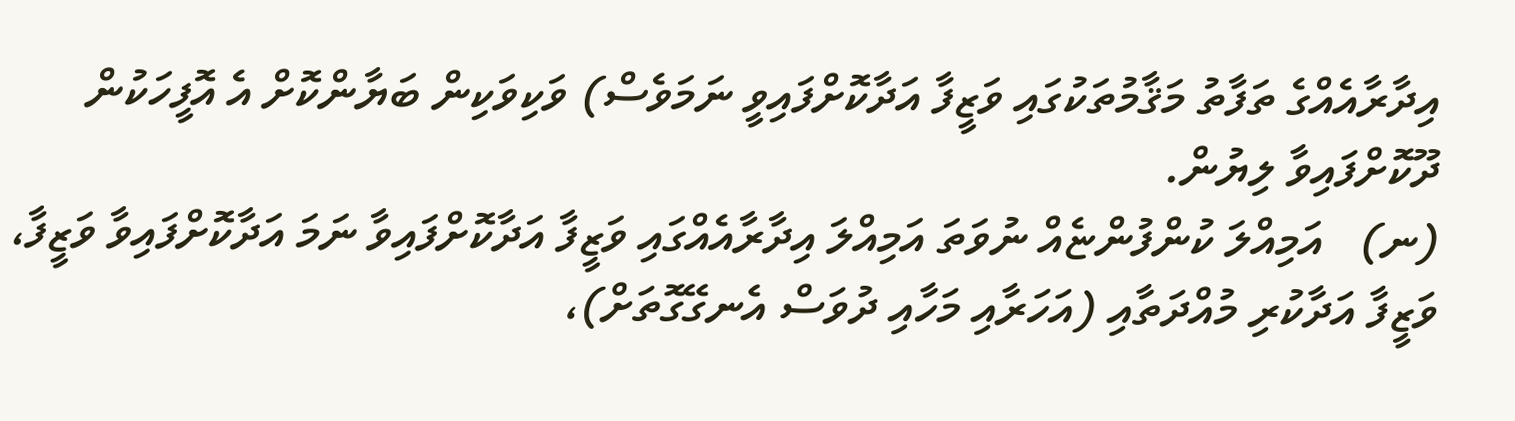އިދާރާއެއްގެ ތަފާތު މަޤާމުތަކުގައި ވަޒީފާ އަދާކޮށްފައިވީ ނަމަވެސް) ވަކިވަކިން ބަޔާންކޮށް އެ އޮފީހަކުން ދޫކޮށްފައިވާ ލިޔުން.
(ނ)   އަމިއްލަ ކުންފުންޏެއް ނުވަތަ އަމިއްލަ އިދާރާއެއްގައި ވަޒީފާ އަދާކޮށްފައިވާ ނަމަ އަދާކޮށްފައިވާ ވަޒީފާ، ވަޒީފާ އަދާކުރި މުއްދަތާއި (އަހަރާއި މަހާއި ދުވަސް އެނގޭގޮތަށް)،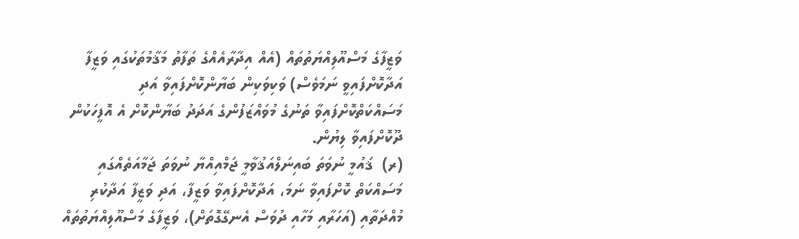ވަޒީފާގެ މަސްއޫލިއްޔަތުތައް (އެއް އިދާރާއެއްގެ ތަފާތު މަޤާމުތަކުގައި ވަޒީފާ އަދާކޮށްފައިވީ ނަމަވެސް) ވަކިވަކިން ބަޔާންކޮށްފައިވާ އަދި މަސައްކަތްކޮށްފައިވާ ތަނުގެ މުވައްޒަފުންގެ އަދަދު ބަޔާންކޮށް އެ އޮފީހަކުން ދޫކޮށްފައިވާ ލިޔުން.
(ރ)  ޤައުމީ ނުވަތަ ބައިނަލްއަޤުވާމީ ޖަމްއިއްޔާ ނުވަތަ ޖަމާއަތެއްގައި މަސައްކަތް ކޮށްފައިވާ ނަމަ، އަދާކޮށްފައިވާ ވަޒީފާ، އަދި ވަޒީފާ އަދާކުރި މުއްދަތާއި (އަހަރާއި މަހާއި ދުވަސް އެނގޭގޮތަށް)، ވަޒީފާގެ މަސްއޫލިއްޔަތުތައް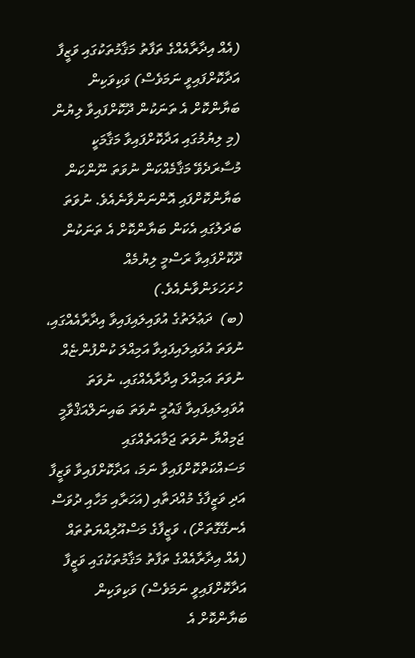(އެއް އިދާރާއެއްގެ ތަފާތު މަޤާމުތަކުގައި ވަޒީފާ އަދާކޮށްފައިވީ ނަމަވެސް) ވަކިވަކިން ބަޔާންކޮށް އެ ތަނަކުން ދޫކޮށްފައިވާ ލިޔުން (މި ލިޔުމުގައި އަދާކޮށްފައިވާ މަޤާމަކީ މުސާރަދެވޭ މަޤާމެއްކަން ނުވަތަ ނޫންކަން ބަޔާންކޮށްފައި އޮންނަންވާނެއެވެ. ނުވަތަ ބަދަލުގައި އެކަން ބަޔާންކޮށް އެ ތަނަކުން ދޫކޮށްފައިވާ ރަސްމީ ލިޔުމެއް ހުށަހަޅަންވާނެއެވެ.)
(ބ)  ދަޢުލަތުގެ އުވައިލައިފައިވާ އިދާރާއެއްގައި، ނުވަތަ އުވައިލައިފައިވާ އަމިއްލަ ކުންފުންޏެއް ނުވަތަ އަމިއްލަ އިދާރާއެއްގައި، ނުވަތަ އުވައިލައިފައިވާ ޤައުމީ ނުވަތަ ބައިނަލްއަޤްވާމީ ޖަމިއްޔާ ނުވަތަ ޖަމާއަތެއްގައި މަސައްކަތްކޮށްފައިވާ ނަމަ، އަދާކޮށްފައިވާ ވަޒީފާ އަދި ވަޒީފާގެ މުއްދަތާއި (އަހަރާއި މަހާއި ދުވަސް އެނގޭގޮތަށް)، ވަޒީފާގެ މަސްއޫލިއްޔަތުތައް (އެއް އިދާރާއެއްގެ ތަފާތު މަޤާމުތަކުގައި ވަޒީފާ އަދާކޮށްފައިވީ ނަމަވެސް) ވަކިވަކިން ބަޔާންކޮށް އެ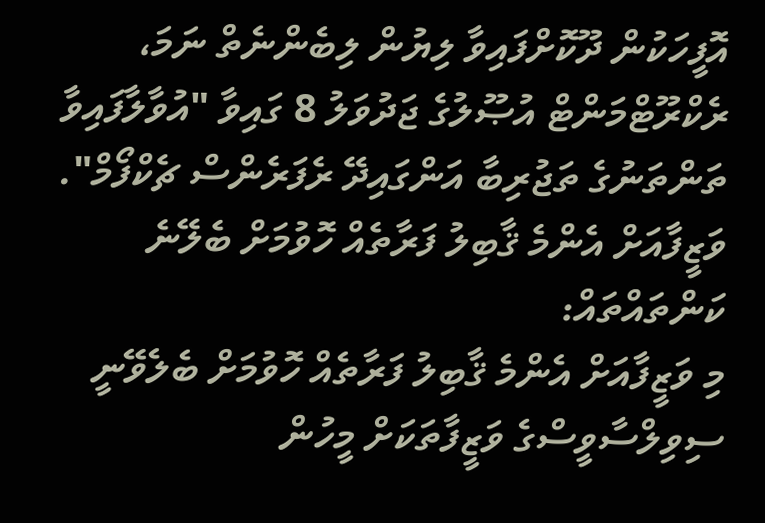އޮފީހަކުން ދޫކޮށްފައިވާ ލިޔުން ލިބެންނެތް ނަމަ، ރެކްރޫޓްމަންޓް އުޞޫލުގެ ޖަދުވަލު 8 ގައިވާ "އުވާލާފައިވާ ތަންތަނުގެ ތަޖުރިބާ އަންގައިދޭ ރެފަރެންސް ޗެކްފޯމް".
ވަޒީފާއަށް އެންމެ ޤާބިލު ފަރާތެއް ހޮވުމަށް ބެލޭނެ ކަންތައްތައް:
މި ވަޒީފާއަށް އެންމެ ޤާބިލު ފަރާތެއް ހޮވުމަށް ބެލެވޭނީ ސިވިލްސާވީސްގެ ވަޒީފާތަކަށް މީހުން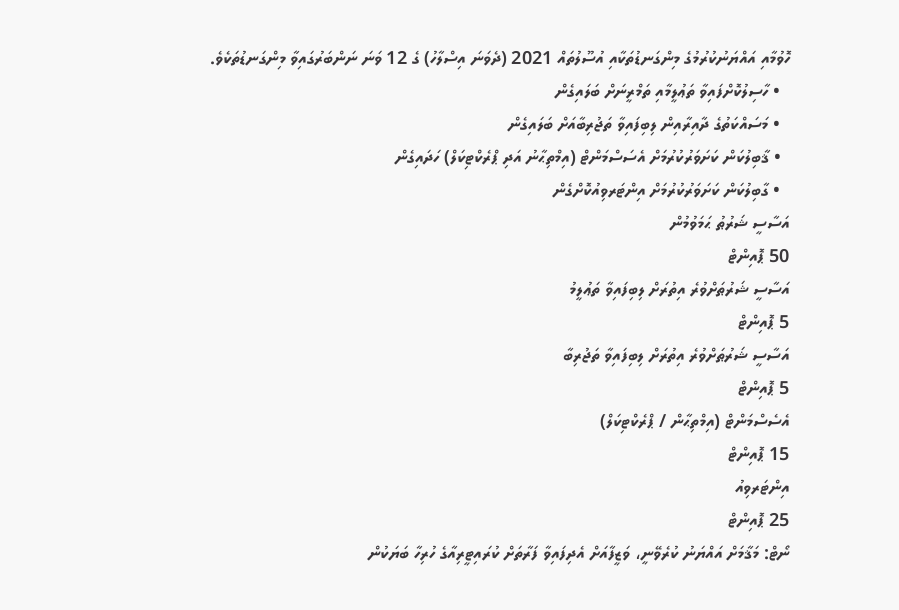ހޮވުމާއި އައްޔަނުކުރުމުގެ މިންގަނޑުތަކާއި އުސޫލުތައް 2021 (ދެވަނަ އިސްލާހު) ގެ 12 ވަނަ ނަންބަރުގައިވާ މިންގަނޑުތަކެވެ.
  • ހާސިލުކޮށްފައިވާ ތަޢުލީމާއި ތަމްރީނަށް ބަލައިގެން
  • މަސައްކަތުގެ ދާއިރާއިން ލިބިފައިވާ ތަޖުރިބާއަށް ބަލައިގެން
  • ޤާބިލުކަން ކަށަވަރުކުރުމަށް އެސަސްމަންޓް (އިމްތިޙާނު އަދި ޕްރެކްޓިކަލް) ހަދައިގެން
  • ގާބިލުކަން ކަށަވަރުކުރުމަށް އިންޓަރވިއުކޮށްގެން
އަސާސީ ޝަރުޠު ޙަމަވުމުން
50 ޕޮއިންޓް
އަސާސީ ޝަރުޠަށްވުރެ އިތުރަށް ލިބިފައިވާ ތަޢުލީމު
5 ޕޮއިންޓް
އަސާސީ ޝަރުޠަށްވުރެ އިތުރަށް ލިބިފައިވާ ތަޖުރިބާ
5 ޕޮއިންޓް
އެސެސްމަންޓް (އިމްތިޙާން / ޕްރެކްޓިކަލް)
15 ޕޮއިންޓް
އިންޓަރވިއު
25 ޕޮއިންޓް
ނޯޓް: މަޤާމަށް އައްޔަނު ކުރެވޭނީ، ވަޒީފާއަށް އެދިފައިވާ ފަރާތަށް ކުރައިޓީރިއާގެ ހުރިހާ ބަޔަކުން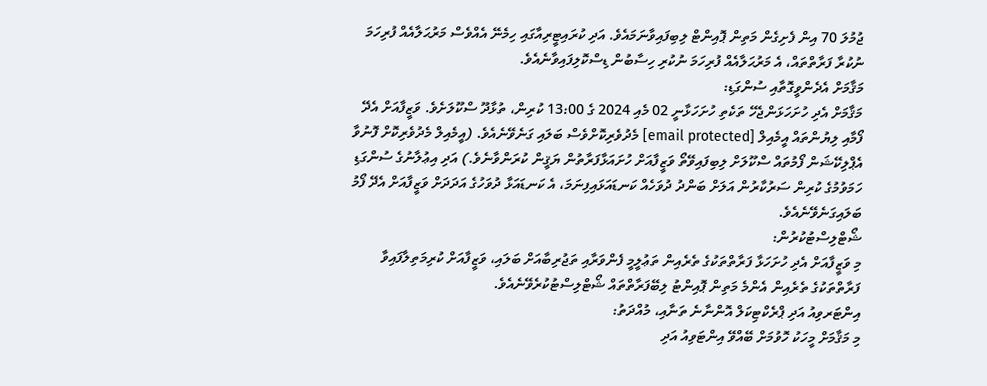ޖުމުލަ 70 އިން ފެށިގެން މަތިން ޕޮއިންޓް ލިބިފައިވާނަމައެވެ. އަދި ކުރައިޓީރިއާގައި ހިމެނޭ އެއްވެސް މަރުޙަލާއެއް ފުރިހަމަ ނުކުރާ ފަރާތްތައް، އެ މަރުޙަލާއެއް ފުރިހަމަ ނުކުރި ހިސާބުން ޑިސްކޮލިފައިވާނެއެވެ.
މަޤާމަށް އެދެންވީގޮތާއި ސުންގަޑި:
މަޤާމަށް އެދި ހުށަހަޅަންޖެހޭ ތަކެތި ހުށަހަޅާނީ 02 މެއި 2024 ގެ 13:00 ކުރިން، ތުޅާދޫ ސްކޫލަށެވެ. ވަޒީފާއަށް އެދޭ ފޯމާއި ލިޔުންތައް އީމެއިލް [email protected] މެދުވެރިކޮށްވެސް ބަލައި ގަނެވޭނެއެވެ. (އީމެއިލް މެދުވެރިކޮށް ފޮނުވާ އެޕްލިކޭޝަން ފޯމުތައް ސްކޫލަށް ލިބިފައިވޭތޯ ވަޒީފާއަށް ހުށައަޅާފަރާތުން ޔަޤީން ކުރަންވާނެވެ.) އަދި އިޢުލާނުގެ ސުންގަޑި ހަމަވުމުގެ ކުރިން ސަރުކާރުން އަލަށް ބަންދު ދުވަހެއް ކަނޑައަޅައިފިނަމަ، އެ ކަނޑައަޅާ ދުވަހުގެ އަދަދަށް ވަޒީފާއަށް އެދޭ ފޯމު ބަލައިގަނެވޭނެއެވެ.
ޝޯޓްލިސްޓުކުރުން:
މި ވަޒީފާއަށް އެދި ހުށަހަޅާ ފަރާތްތަކުގެ ތެރެއިން ތަޢުލީމީ ފެންވަރާއި ތަޖުރިބާއަށް ބަލައި، ވަޒީފާއަށް ކުރިމަތިލާފައިވާ ފަރާތްތަކުގެ ތެރެއިން އެންމެ މަތިން ޕޮއިންޓު ލިބޭފަރާތްތައް ޝޯޓްލިސްޓުކުރެވޭނެއެވެ.
އިންޓަރވިއު އަދި ޕްރެކްޓިކަލް އޮންނާނެ ތަނާއި، މުއްދަތު:
މި މަޤާމަށް މީހަކު ހޮވުމަށް ބޭއްވޭ އިންޓަވިއު އަދި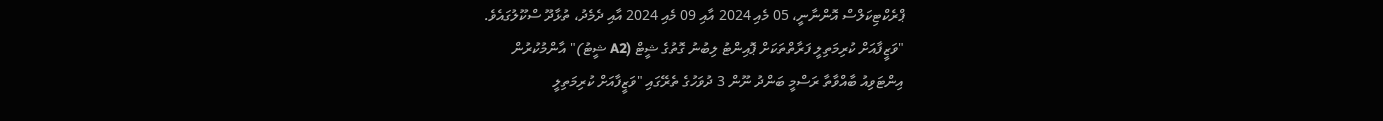ޕްރެކްޓިކަލްސް އޮންނާނީ، 05 މެއި 2024 އާއި 09 މެއި 2024 އާއި ދެމެދު، ތުޅާދޫ ސްކޫލުގައެވެ.
"ވަޒީފާއަށް ކުރިމަތިލީ ފަރާތްތަކަށް ޕޮއިންޓު ލިބުނު ގޮތުގެ ޝީޓް (A2 ޝީޓު)" އާންމުކުރުން
އިންޓަވިއު ބާއްވާތާ ރަސްމީ ބަންދު ނޫން 3 ދުވަހުގެ ތެރޭގައި "ވަޒީފާއަށް ކުރިމަތިލީ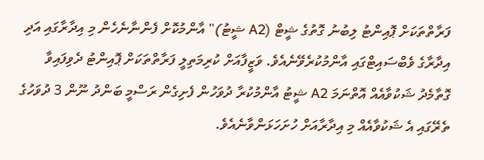ފަރާތްތަކަށް ޕޮއިންޓު ލިބުނު ގޮތުގެ ޝީޓް (A2 ޝީޓު)" އާންމުކޮށް ފެންނާނެހެން މި އިދާރާގައި އަދި އިދާރާގެ ވެބްސައިޓްގައި އާންމުކުރެވޭނެއެވެ. ވަޒީފާއަށް ކުރިމަތިލީ ފަރާތްތަކަށް ޕޮއިންޓު ދެވިފައިވާ ގޮތާމެދު ޝަކުވާއެއް އޮތްނަމަ A2 ޝީޓު އާންމުކުރާ ދުވަހުން ފެށިގެން ރަސްމީ ބަންދު ނޫން 3 ދުވަހުގެ ތެރޭގައި އެ ޝަކުވާއެއް މި އިދާރާއަށް ހުށަހަޅަންވާނެއެވެ.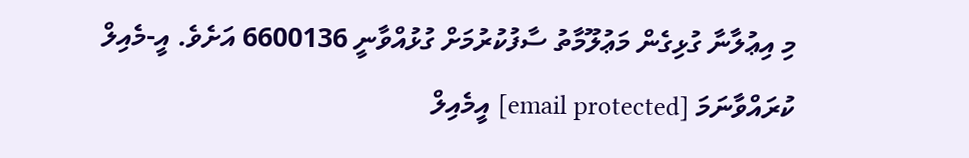މި އިޢުލާނާ ގުޅިގެން މަޢުލޫމާތު ސާފުކުރުމަށް ގުޅުއްވާނީ 6600136 އަށެވެ. އީ-މެއިލް ކުރައްވާނަމަ [email protected] އީމެއިލް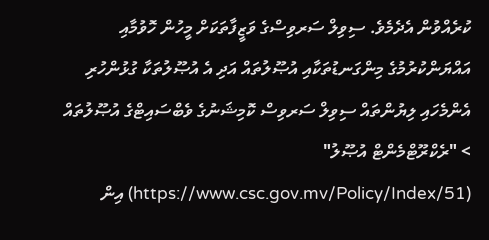ކުރެއްވުން އެދެމެވެ. ސިވިލް ސަރވިސްގެ ވަޒީފާތަކަށް މީހުން ހޮވުމާއި އައްޔަންކުރުމުގެ މިންގަނޑުތަކާއި އުޞޫލުތައް އަދި އެ އުޞޫލުތަކާ ގުޅުންހުރި އެންމެހައި ލިޔުންތައް ސިވިލް ސަރވިސް ކޮމިޝަނުގެ ވެބްސައިޓްގެ އުޞޫލުތައް > "ރެކްރޫޓްމެންޓް އުޞޫލު" (https://www.csc.gov.mv/Policy/Index/51) އިން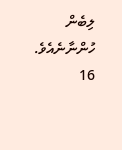ލިބެން ހުންނާނެއެވެ.
16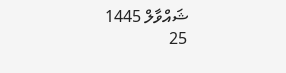ޝައްވާލް 1445
25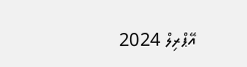އޭޕްރިލް 2024